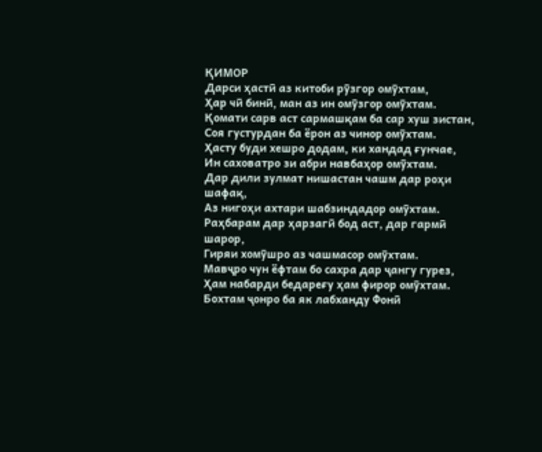ҚИМОР
Дарси ҳастӣ аз китоби рӯзгор омӯхтам,
Ҳар чӣ бинӣ, ман аз ин омӯзгор омӯхтам.
Қомати сарв аст сармашқам ба сар хуш зистан,
Соя густурдан ба ёрон аз чинор омӯхтам.
Ҳасту буди хешро додам, ки хандад ғунчае,
Ин саховатро зи абри навбаҳор омӯхтам.
Дар дили зулмат нишастан чашм дар роҳи шафақ,
Аз нигоҳи ахтари шабзиндадор омӯхтам.
Раҳбарам дар ҳарзагӣ бод аст, дар гармӣ шарор,
Гиряи хомӯшро аз чашмасор омӯхтам.
Мавҷро чун ёфтам бо сахра дар ҷангу гурез,
Ҳам набарди бедареғу ҳам фирор омӯхтам.
Бохтам ҷонро ба як лабханду Фонӣ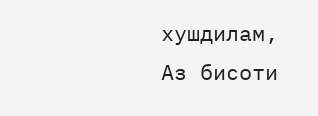хушдилам,
Аз бисоти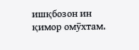ишқбозон ин қимор омӯхтам.